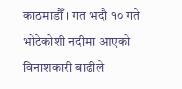काठमाडौँ । गत भदौ १० गते भोटेकोशी नदीमा आएको विनाशकारी बाढीले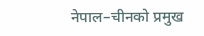नेपाल–चीनको प्रमुख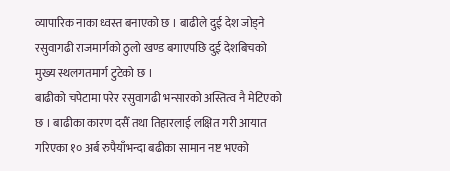व्यापारिक नाका ध्वस्त बनाएको छ । बाढीले दुई देश जोड्ने रसुवागढी राजमार्गको ठुलो खण्ड बगाएपछि दुई देशबिचको मुख्य स्थलगतमार्ग टुटेको छ ।
बाढीको चपेटामा परेर रसुवागढी भन्सारको अस्तित्व नै मेटिएको छ । बाढीका कारण दसैँ तथा तिहारलाई लक्षित गरी आयात गरिएका १० अर्ब रुपैयाँभन्दा बढीका सामान नष्ट भएको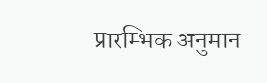प्रारम्भिक अनुमान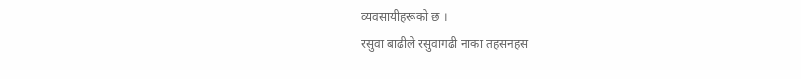व्यवसायीहरूको छ ।
रसुवा बाढीले रसुवागढी नाका तहसनहस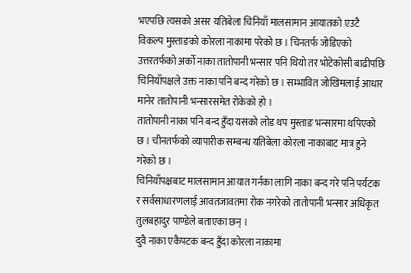भएपछि त्यसको असर यतिबेला चिनियाँ मालसामान आयातको एउटै विकल्प मुस्ताङको कोरला नाकामा परेको छ । चिनतर्फ जोडिएको उत्तरतर्फको अर्को नाका तातोपानी भन्सार पनि थियो तर भोटेकोसी बाढीपछि चिनियाँपक्षले उक्त नाका पनि बन्द गरेको छ । सम्भावित जोखिमलाई आधार मानेर तातोपानी भन्सारसमेत रोकेको हो ।
तातोपानी नाका पनि बन्द हुँदा यसको लोड थप मुस्ताङ भन्सारमा थपिएको छ । चीनतर्फको व्यापारीक सम्बन्ध यतिबेला कोरला नाकाबाट मात्र हुने गरेको छ ।
चिनियाँपक्षबाट मालसामान आयात गर्नका लागि नाका बन्द गरे पनि पर्यटक र सर्वसाधारणलाई आवतजावतमा रोक नगरेको तातोपानी भन्सार अधिकृत तुलबहादुर पाण्डेले बताएका छन् ।
दुवै नाका एकैपटक बन्द हुँदा कोरला नाकामा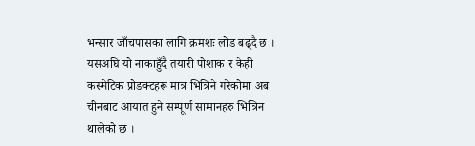भन्सार जाँचपासका लागि क्रमशः लोड बढ्दै छ । यसअघि यो नाकाहुँदै तयारी पोशाक र केही कस्मेटिक प्रोडक्टहरू मात्र भित्रिने गरेकोमा अब चीनबाट आयात हुने सम्पूर्ण सामानहरु भित्रिन थालेको छ ।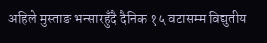अहिले मुस्ताङ भन्सारहुँदै दैनिक १५ वटासम्म विद्युतीय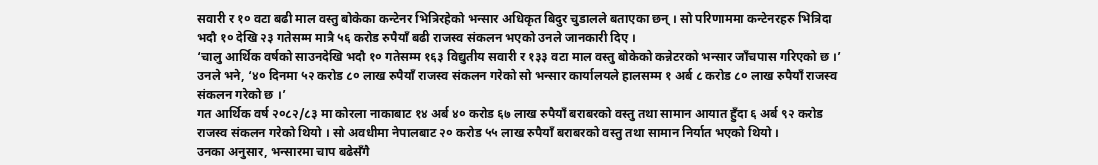सवारी र १० वटा बढी माल वस्तु बोकेका कन्टेनर भित्रिरहेको भन्सार अधिकृत बिदुर चुडालले बताएका छन् । सो परिणाममा कन्टेनरहरु भित्रिदा भदौ १० देखि २३ गतेसम्म मात्रै ५६ करोड रुपैयाँ बढी राजस्व संकलन भएको उनले जानकारी दिए ।
‘चालु आर्थिक वर्षको साउनदेखि भदौ १० गतेसम्म १६३ विद्युतीय सवारी र १३३ वटा माल वस्तु बोकेको कन्नेटरको भन्सार जाँचपास गरिएको छ ।’ उनले भने, ‘४० दिनमा ५२ करोड ८० लाख रुपैयाँ राजस्व संकलन गरेको सो भन्सार कार्यालयले हालसम्म १ अर्ब ८ करोड ८० लाख रुपैयाँ राजस्व संकलन गरेको छ ।’
गत आर्थिक वर्ष २०८२/८३ मा कोरला नाकाबाट १४ अर्ब ४० करोड ६७ लाख रुपैयाँ बराबरको वस्तु तथा सामान आयात हुँदा ६ अर्ब ९२ करोड राजस्व संकलन गरेको थियो । सो अवधीमा नेपालबाट २० करोड ५५ लाख रुपैयाँ बराबरको वस्तु तथा सामान निर्यात भएको थियो ।
उनका अनुसार, भन्सारमा चाप बढेसँगै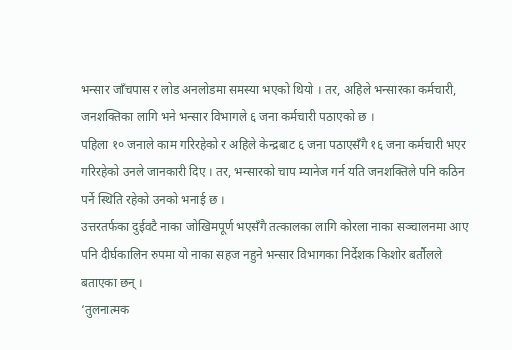भन्सार जाँचपास र लोड अनलोडमा समस्या भएको थियो । तर, अहिले भन्सारका कर्मचारी, जनशक्तिका लागि भने भन्सार विभागले ६ जना कर्मचारी पठाएको छ ।
पहिला १० जनाले काम गरिरहेको र अहिले केन्द्रबाट ६ जना पठाएसँगै १६ जना कर्मचारी भएर गरिरहेको उनले जानकारी दिए । तर, भन्सारको चाप म्यानेज गर्न यति जनशक्तिले पनि कठिन पर्ने स्थिति रहेको उनको भनाई छ ।
उत्तरतर्फका दुईवटै नाका जोखिमपूर्ण भएसँगै तत्कालका लागि कोरला नाका सञ्चालनमा आए पनि दीर्घकालिन रुपमा यो नाका सहज नहुने भन्सार विभागका निर्देशक किशोर बर्तौलले बताएका छन् ।
‘तुलनात्मक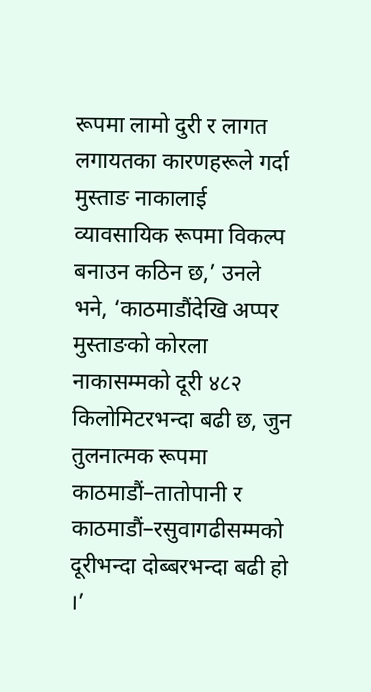रूपमा लामो दुरी र लागत लगायतका कारणहरूले गर्दा मुस्ताङ नाकालाई व्यावसायिक रूपमा विकल्प बनाउन कठिन छ,’ उनले भने, ‘काठमाडौंदेखि अप्पर मुस्ताङको कोरला नाकासम्मको दूरी ४८२ किलोमिटरभन्दा बढी छ, जुन तुलनात्मक रूपमा काठमाडौं–तातोपानी र काठमाडौं–रसुवागढीसम्मको दूरीभन्दा दोब्बरभन्दा बढी हो ।’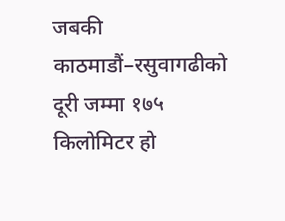जबकी काठमाडौं–रसुवागढीको दूरी जम्मा १७५ किलोमिटर हो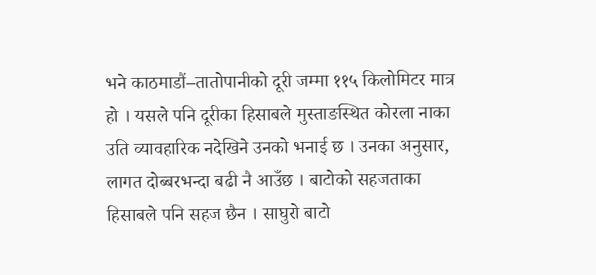भने काठमाडौं–तातोपानीको दूरी जम्मा ११५ किलोमिटर मात्र हो । यसले पनि दूरीका हिसाबले मुस्ताङस्थित कोरला नाका उति व्यावहारिक नदेखिने उनको भनाई छ । उनका अनुसार, लागत दोब्बरभन्दा बढी नै आउँछ । बाटोको सहजताका हिसाबले पनि सहज छैन । साघुरो बाटो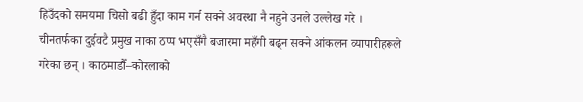हिउँदको समयमा चिसो बढी हुँदा काम गर्न सक्ने अवस्था नै नहुने उनले उल्लेख गरे ।
चीनतर्फका दुईवटै प्रमुख नाका ठप्प भएसँगै बजारमा महँगी बढ्न सक्ने आंकलन व्यापारीहरूले गरेका छन् । काठमाडौँ–कोरलाको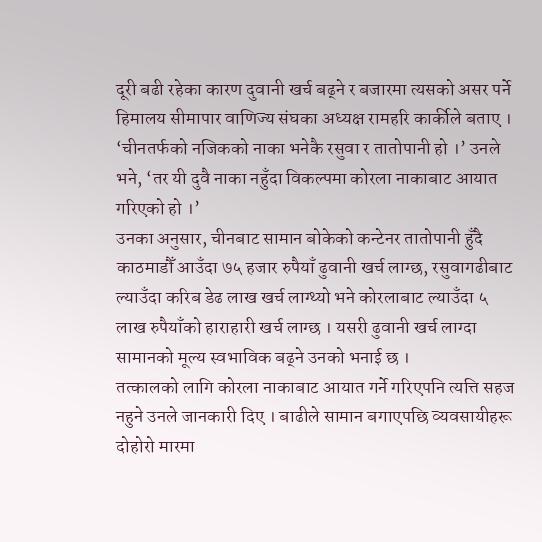दूरी बढी रहेका कारण दुवानी खर्च बढ्ने र बजारमा त्यसको असर पर्ने हिमालय सीमापार वाणिज्य संघका अध्यक्ष रामहरि कार्कीले बताए ।
‘चीनतर्फको नजिकको नाका भनेकै रसुवा र तातोपानी हो ।’ उनले भने, ‘तर यी दुवै नाका नहुँदा विकल्पमा कोरला नाकाबाट आयात गरिएको हो ।’
उनका अनुसार, चीनबाट सामान बोकेको कन्टेनर तातोपानी हुँदै काठमाडौँ आउँदा ७५ हजार रुपैयाँ ढुवानी खर्च लाग्छ, रसुवागढीबाट ल्याउँदा करिब डेढ लाख खर्च लाग्थ्यो भने कोरलाबाट ल्याउँदा ५ लाख रुपैयाँको हाराहारी खर्च लाग्छ । यसरी ढुवानी खर्च लाग्दा सामानको मूल्य स्वभाविक बढ्ने उनको भनाई छ ।
तत्कालको लागि कोरला नाकाबाट आयात गर्ने गरिएपनि त्यत्ति सहज नहुने उनले जानकारी दिए । बाढीले सामान बगाएपछि व्यवसायीहरू दोहोरो मारमा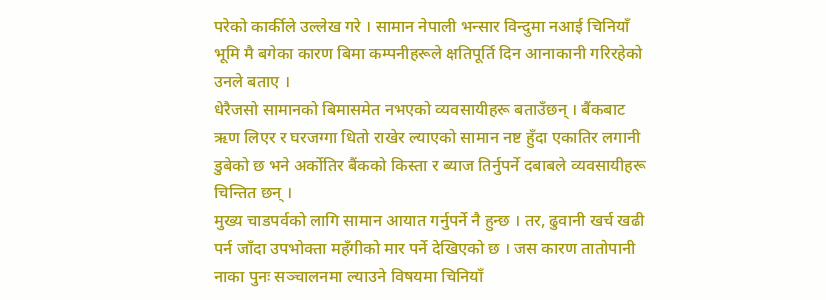परेको कार्कीले उल्लेख गरे । सामान नेपाली भन्सार विन्दुमा नआई चिनियाँ भूमि मै बगेका कारण बिमा कम्पनीहरूले क्षतिपूर्ति दिन आनाकानी गरिरहेको उनले बताए ।
धेरैजसो सामानको बिमासमेत नभएको व्यवसायीहरू बताउँछन् । बैंकबाट ऋण लिएर र घरजग्गा धितो राखेर ल्याएको सामान नष्ट हुँदा एकातिर लगानी डुबेको छ भने अर्कोतिर बैंकको किस्ता र ब्याज तिर्नुपर्ने दबाबले व्यवसायीहरू चिन्तित छन् ।
मुख्य चाडपर्वको लागि सामान आयात गर्नुपर्ने नै हुन्छ । तर, ढुवानी खर्च खढी पर्न जाँदा उपभोक्ता महँगीको मार पर्ने देखिएको छ । जस कारण तातोपानी नाका पुनः सञ्चालनमा ल्याउने विषयमा चिनियाँ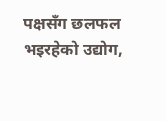पक्षसँग छलफल भइरहेको उद्योग,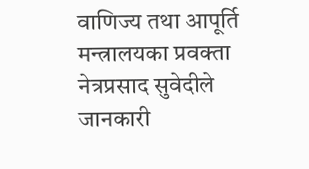वाणिज्य तथा आपूर्ति मन्त्रालयका प्रवक्ता नेत्रप्रसाद सुवेदीले जानकारी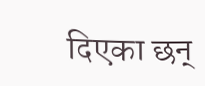दिएका छन्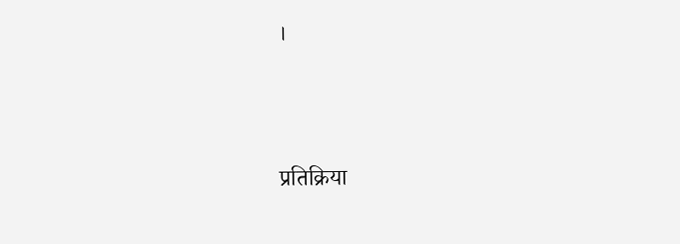।





प्रतिक्रिया